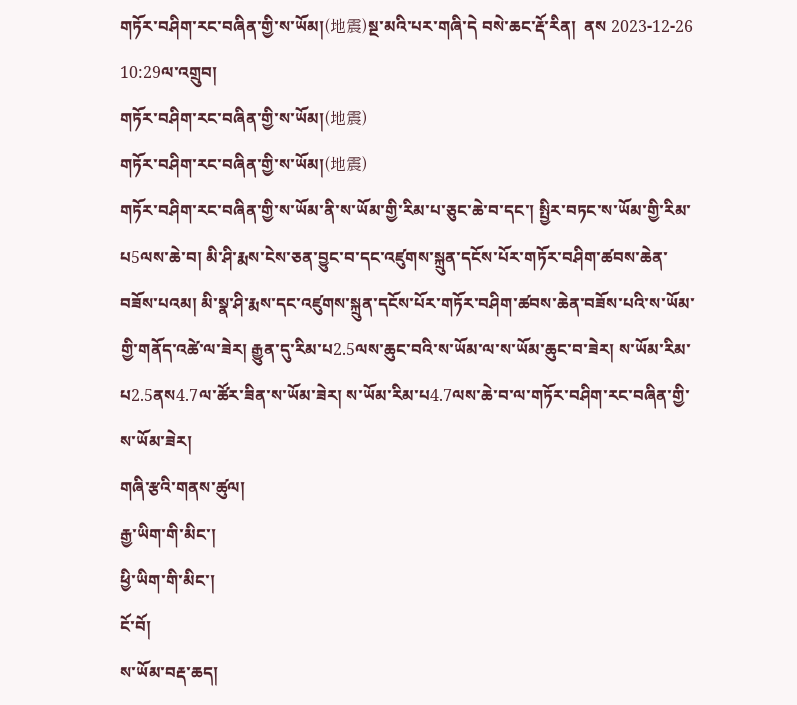གཏོར་བཤིག་རང་བཞིན་གྱི་ས་ཡོམ།(地震)སྔ་མའི་པར་གཞི་དེ བསེ་ཆང་རྡོ་རིན།  ནས 2023-12-26 10:29ལ་འགྲུབ།
གཏོར་བཤིག་རང་བཞིན་གྱི་ས་ཡོམ།(地震)
གཏོར་བཤིག་རང་བཞིན་གྱི་ས་ཡོམ།(地震)
གཏོར་བཤིག་རང་བཞིན་གྱི་ས་ཡོམ་ནི་ས་ཡོམ་གྱི་རིམ་པ་ཅུང་ཆེ་བ་དང་། སྤྱིར་བཏང་ས་ཡོམ་གྱི་རིམ་པ5ལས་ཆེ་བ། མི་ཤི་རྨས་ངེས་ཅན་བྱུང་བ་དང་འཛུགས་སྐྲུན་དངོས་པོར་གཏོར་བཤིག་ཚབས་ཆེན་བཟོས་པའམ། མི་སྣ་ཤི་རྨས་དང་འཛུགས་སྐྲུན་དངོས་པོར་གཏོར་བཤིག་ཚབས་ཆེན་བཟོས་པའི་ས་ཡོམ་གྱི་གནོད་འཚེ་ལ་ཟེར། རྒྱུན་དུ་རིམ་པ2.5ལས་ཆུང་བའི་ས་ཡོམ་ལ་ས་ཡོམ་ཆུང་བ་ཟེར། ས་ཡོམ་རིམ་པ2.5ནས4.7ལ་ཚོར་ཟིན་ས་ཡོམ་ཟེར། ས་ཡོམ་རིམ་པ4.7ལས་ཆེ་བ་ལ་གཏོར་བཤིག་རང་བཞིན་གྱི་ས་ཡོམ་ཟེར།
གཞི་རྩའི་གནས་ཚུལ།
རྒྱ་ཡིག་གི་མིང་།
ཕྱི་ཡིག་གི་མིང་།
ངོ་བོ།
ས་ཡོམ་བརྡ་ཆད།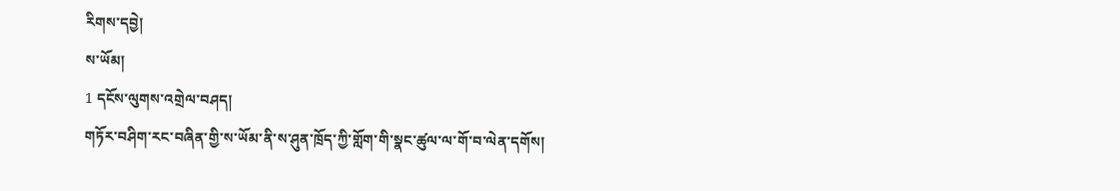རིགས་དབྱེ།
ས་ཡོམ།
1 དངོས་ལུགས་འགྲེལ་བཤད།
གཏོར་བཤིག་རང་བཞིན་གྱི་ས་ཡོམ་ནི་ས་ཤུན་ཁྲོད་ཀྱི་གློག་གི་སྣང་ཚུལ་ལ་གོ་བ་ལེན་དགོས།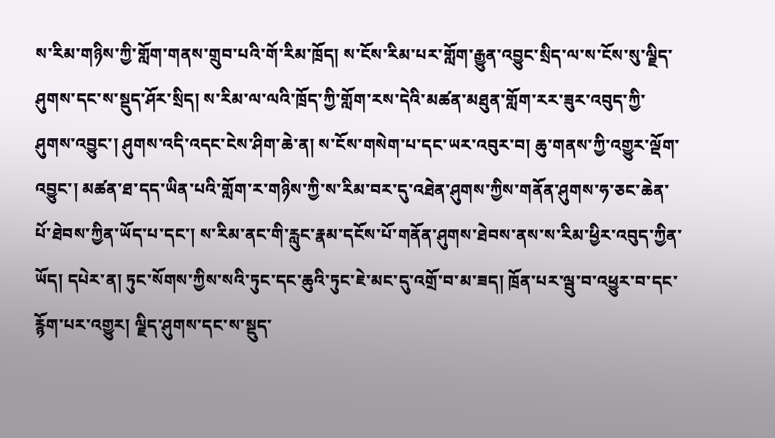ས་རིམ་གཉིས་ཀྱི་གློག་གནས་གྲུབ་པའི་གོ་རིམ་ཁྲོད། ས་ངོས་རིམ་པར་གློག་རྒྱུན་འབྱུང་སྲིད་ལ་ས་ངོས་སུ་ལྗིད་ཤུགས་དང་ས་སྡུད་ཤོར་སྲིད། ས་རིམ་ལ་ལའི་ཁྲོད་ཀྱི་གློག་རས་དེའི་མཚན་མཐུན་གློག་རར་ཟུར་འབུད་ཀྱི་ཤུགས་འབྱུང་། ཤུགས་འདི་འདང་ངེས་ཤིག་ཆེ་ན། ས་ངོས་གསེག་པ་དང་ཡར་འབུར་བ། ཆུ་གནས་ཀྱི་འགྱུར་ལྡོག་འབྱུང་། མཚན་ཐ་དད་ཡིན་པའི་གློག་ར་གཉིས་ཀྱི་ས་རིམ་བར་དུ་འཐེན་ཤུགས་ཀྱིས་གནོན་ཤུགས་ཧ་ཅང་ཆེན་པོ་ཐེབས་ཀྱིན་ཡོད་པ་དང་། ས་རིམ་ནང་གི་རླུང་རྣམ་དངོས་པོ་གནོན་ཤུགས་ཐེབས་ནས་ས་རིམ་ཕྱིར་འབུད་ཀྱིན་ཡོད། དཔེར་ན། ཏུང་སོགས་ཀྱིས་སའི་ཏུང་དང་ཆུའི་ཏུང་ཇེ་མང་དུ་འགྲོ་བ་མ་ཟད། ཁྲོན་པར་ལྦུ་བ་འཕྱུར་བ་དང་རྙོག་པར་འགྱུར། ལྗིད་ཤུགས་དང་ས་སྡུད་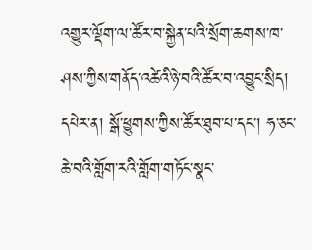འགྱུར་ལྡོག་ལ་ཚོར་བ་སྐྱེན་པའི་སྲོག་ཆགས་ཁ་ཤས་ཀྱིས་གནོད་འཚེའི་ཉེ་བའི་ཚོར་བ་འབྱུང་སྲིད། དཔེར་ན། སྒོ་ཕྱུགས་ཀྱིས་ཚོར་ཐུབ་པ་དང་། ཧ་ཅང་ཆེ་བའི་གློག་རའི་གློག་གཏོང་སྣང་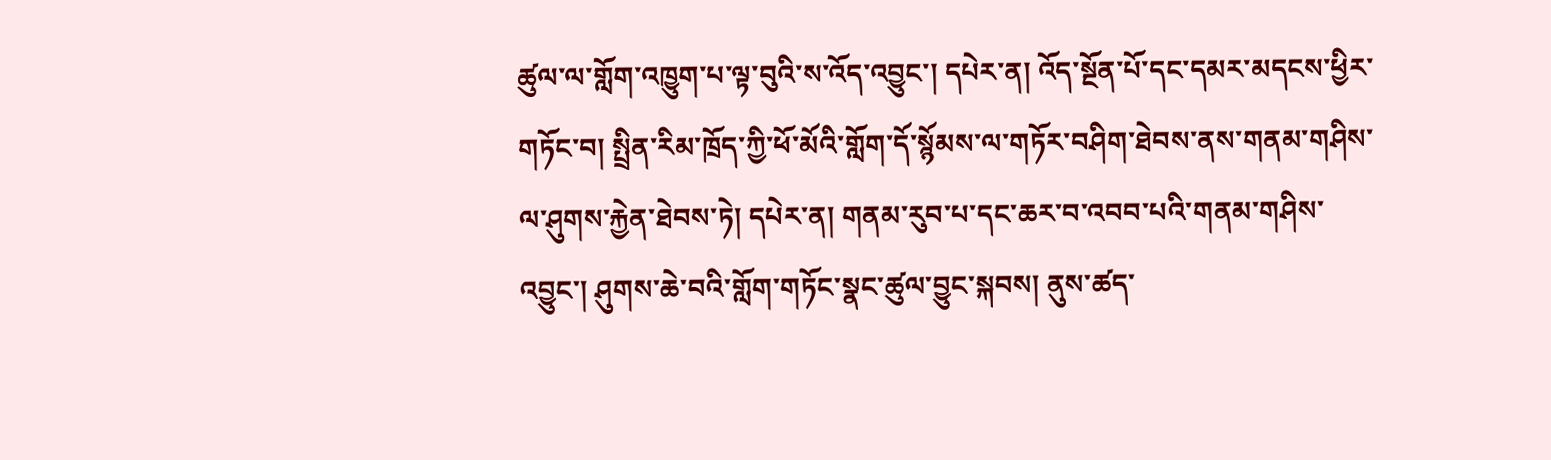ཚུལ་ལ་གློག་འཁྱུག་པ་ལྟ་བུའི་ས་འོད་འབྱུང་། དཔེར་ན། འོད་སྔོན་པོ་དང་དམར་མདངས་ཕྱིར་གཏོང་བ། སྤྲིན་རིམ་ཁྲོད་ཀྱི་ཕོ་མོའི་གློག་དོ་སྙོམས་ལ་གཏོར་བཤིག་ཐེབས་ནས་གནམ་གཤིས་ལ་ཤུགས་རྐྱེན་ཐེབས་ཏེ། དཔེར་ན། གནམ་རུབ་པ་དང་ཆར་བ་འབབ་པའི་གནམ་གཤིས་འབྱུང་། ཤུགས་ཆེ་བའི་གློག་གཏོང་སྣང་ཚུལ་བྱུང་སྐབས། ནུས་ཚད་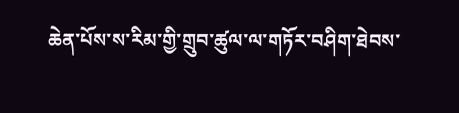ཆེན་པོས་ས་རིམ་གྱི་གྲུབ་ཚུལ་ལ་གཏོར་བཤིག་ཐེབས་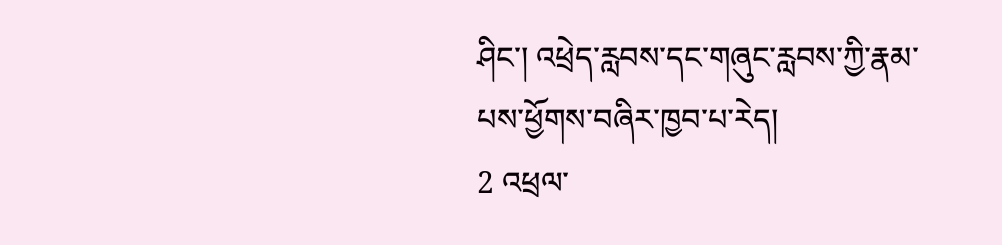ཤིང་། འཕྲེད་རླབས་དང་གཞུང་རླབས་ཀྱི་རྣམ་པས་ཕྱོགས་བཞིར་ཁྱབ་པ་རེད།
2 འཕྲལ་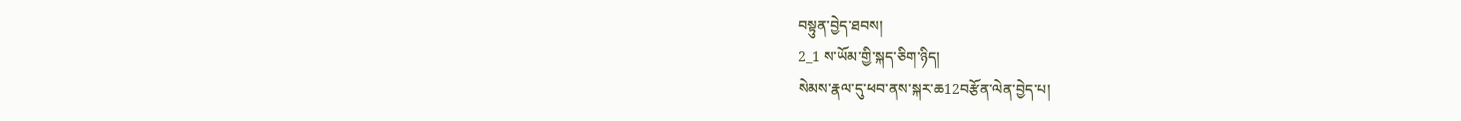བསྟུན་བྱེད་ཐབས།
2_1 ས་ཡོམ་གྱི་སྐད་ཅིག་ཉིད།
སེམས་རྣལ་དུ་ཕབ་ནས་སྐར་ཆ12བརྩོན་ལེན་བྱེད་པ།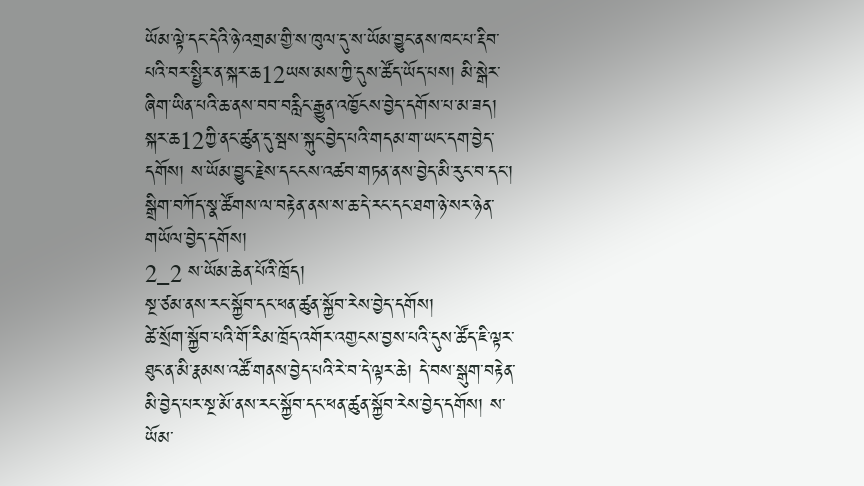ཡོམ་ལྟེ་དང་དེའི་ཉེ་འགྲམ་གྱི་ས་ཁུལ་དུ་ས་ཡོམ་བྱུང་ནས་ཁང་པ་རྡིབ་པའི་བར་སྤྱིར་ན་སྐར་ཆ12ཡས་མས་ཀྱི་དུས་ཚོད་ཡོད་པས། མི་སྒེར་ཞིག་ཡིན་པའི་ཆ་ནས་བབ་བརླིང་རྒྱུན་འཁྱོངས་བྱེད་དགོས་པ་མ་ཟད། སྐར་ཆ12ཀྱི་ནང་ཚུན་དུ་སྦས་སྐུང་བྱེད་པའི་གདམ་ག་ཡང་དག་བྱེད་དགོས། ས་ཡོམ་བྱུང་རྗེས་དངངས་འཚབ་གཏན་ནས་བྱེད་མི་རུང་བ་དང་། སྒྲིག་བཀོད་སྣ་ཚོགས་ལ་བརྟེན་ནས་ས་ཆ་དེ་རང་དང་ཐག་ཉེ་སར་ཉེན་གཡོལ་བྱེད་དགོས།
2_2 ས་ཡོམ་ཆེན་པོའི་ཁྲོད།
སྔ་ཙམ་ནས་རང་སྐྱོབ་དང་ཕན་ཚུན་སྐྱོབ་རེས་བྱེད་དགོས།
ཚེ་སྲོག་སྐྱོབ་པའི་གོ་རིམ་ཁྲོད་འགོར་འགྱངས་བྱས་པའི་དུས་ཚོད་ཇི་ལྟར་ཐུང་ན་མི་རྣམས་འཚོ་གནས་བྱེད་པའི་རེ་བ་དེ་ལྟར་ཆེ། དེ་བས་སྒུག་བརྟེན་མི་བྱེད་པར་སྔ་མོ་ནས་རང་སྐྱོབ་དང་ཕན་ཚུན་སྐྱོབ་རེས་བྱེད་དགོས། ས་ཡོམ་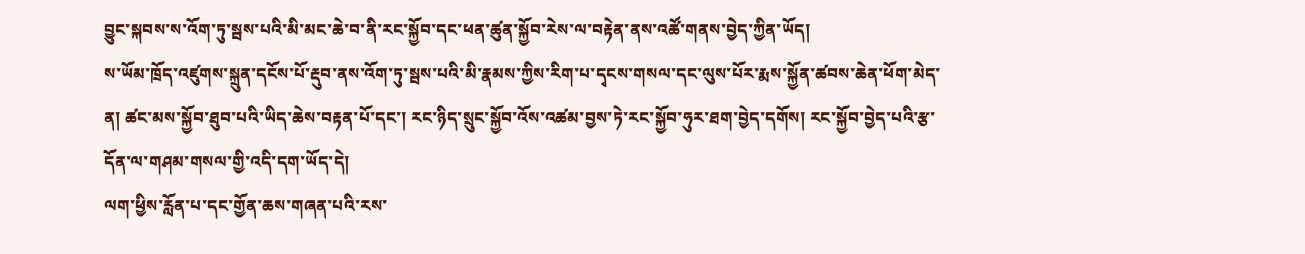བྱུང་སྐབས་ས་འོག་ཏུ་སྦས་པའི་མི་མང་ཆེ་བ་ནི་རང་སྐྱོབ་དང་ཕན་ཚུན་སྐྱོབ་རེས་ལ་བརྟེན་ནས་འཚོ་གནས་བྱེད་ཀྱིན་ཡོད།
ས་ཡོམ་ཁྲོད་འཛུགས་སྐྲུན་དངོས་པོ་རྡུབ་ནས་འོག་ཏུ་སྦས་པའི་མི་རྣམས་ཀྱིས་རིག་པ་དྭངས་གསལ་དང་ལུས་པོར་རྨས་སྐྱོན་ཚབས་ཆེན་ཕོག་མེད་ན། ཚང་མས་སྐྱོབ་ཐུབ་པའི་ཡིད་ཆེས་བརྟན་པོ་དང་། རང་ཉིད་སྲུང་སྐྱོབ་འོས་འཚམ་བྱས་ཏེ་རང་སྐྱོབ་ཧུར་ཐག་བྱེད་དགོས། རང་སྐྱོབ་བྱེད་པའི་རྩ་དོན་ལ་གཤམ་གསལ་གྱི་འདི་དག་ཡོད་དེ།
ལག་ཕྱིས་རློན་པ་དང་གྱོན་ཆས་གཞན་པའི་རས་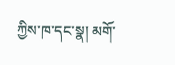ཀྱིས་ཁ་དང་སྣ། མགོ་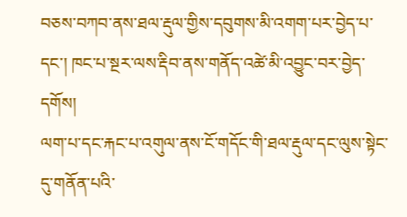བཅས་བཀབ་ནས་ཐལ་རྡུལ་གྱིས་དབུགས་མི་འགག་པར་བྱེད་པ་དང་། ཁང་པ་སྔར་ལས་རྡིབ་ནས་གནོད་འཚེ་མི་འབྱུང་བར་བྱེད་དགོས།
ལག་པ་དང་རྐང་པ་འགུལ་ནས་ངོ་གདོང་གི་ཐལ་རྡུལ་དང་ལུས་སྟེང་དུ་གནོན་པའི་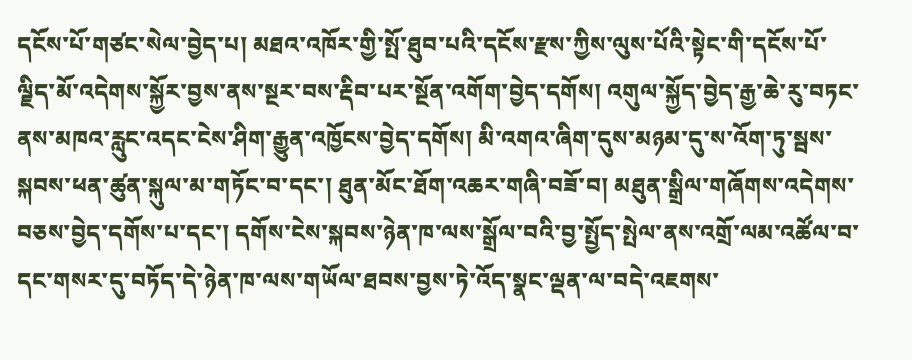དངོས་པོ་གཙང་སེལ་བྱེད་པ། མཐའ་འཁོར་གྱི་སྤོ་ཐུབ་པའི་དངོས་རྫས་ཀྱིས་ལུས་པོའི་སྟེང་གི་དངོས་པོ་ལྗིད་མོ་འདེགས་སྐྱོར་བྱས་ནས་སྔར་བས་རྡིབ་པར་སྔོན་འགོག་བྱེད་དགོས། འགུལ་སྐྱོད་བྱེད་རྒྱ་ཆེ་རུ་བཏང་ནས་མཁའ་རླུང་འདང་ངེས་ཤིག་རྒྱུན་འཁྱོངས་བྱེད་དགོས། མི་འགའ་ཞིག་དུས་མཉམ་དུ་ས་འོག་ཏུ་སྦས་སྐབས་ཕན་ཚུན་སྐུལ་མ་གཏོང་བ་དང་། ཐུན་མོང་ཐོག་འཆར་གཞི་བཟོ་བ། མཐུན་སྒྲིལ་གཞོགས་འདེགས་བཅས་བྱེད་དགོས་པ་དང་། དགོས་ངེས་སྐབས་ཉེན་ཁ་ལས་སྒྲོལ་བའི་བྱ་སྤྱོད་སྤེལ་ནས་འགྲོ་ལམ་འཚོལ་བ་དང་གསར་དུ་བཏོད་དེ་ཉེན་ཁ་ལས་གཡོལ་ཐབས་བྱས་ཏེ་འོད་སྣང་ལྡན་ལ་བདེ་འཇགས་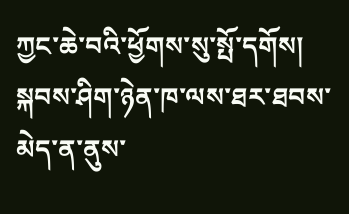ཀྱང་ཆེ་བའི་ཕྱོགས་སུ་སྤོ་དགོས། སྐབས་ཤིག་ཉེན་ཁ་ལས་ཐར་ཐབས་མེད་ན་ནུས་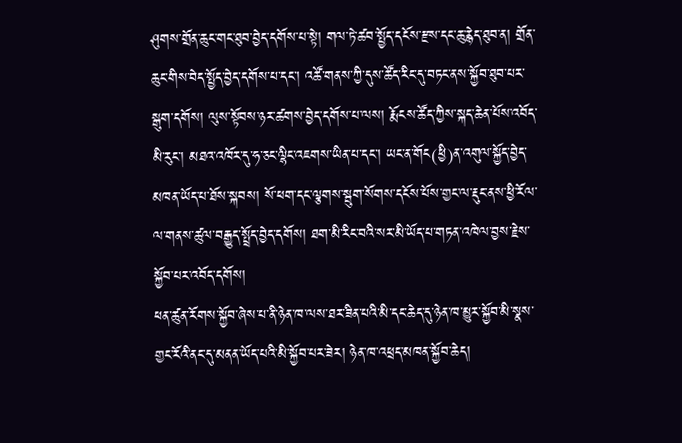ཤུགས་གྲོན་ཆུང་གང་ཐུབ་བྱེད་དགོས་པ་སྟེ། གལ་ཏེ་ཚབ་སྤྱོད་དངོས་རྫས་དང་ཆུ་རྙེད་ཐུབ་ན། གྲོན་ཆུང་གིས་བེད་སྤྱོད་བྱེད་དགོས་པ་དང་། འཚོ་གནས་ཀྱི་དུས་ཚོད་རིང་དུ་བཏང་ནས་སྐྱོབ་ཐུབ་པར་སྒུག་དགོས། ལུས་སྟོབས་ཉར་ཚགས་བྱེད་དགོས་པ་ལས། རྨོངས་ཚོད་ཀྱིས་སྐད་ཆེན་པོས་འབོད་མི་རུང་། མཐའ་འཁོར་དུ་ཧ་ཅང་ལྷིང་འཇགས་ཡིན་པ་དང་། ཡང་ན་གོང(ཕྱི)ན་འགུལ་སྐྱོད་བྱེད་མཁན་ཡོད་པ་ཐོས་སྐབས། སོ་ཕག་དང་ལྕགས་སྦུག་སོགས་དངོས་པོས་གྱང་ལ་རྡུང་ནས་ཕྱི་རོལ་ལ་གནས་ཚུལ་བརྒྱུད་སྤྲོད་བྱེད་དགོས། ཐག་མི་རིང་བའི་སར་མི་ཡོད་པ་གཏན་འཁེལ་བྱས་རྗེས་སྐྱོབ་པར་འབོད་དགོས།
ཕན་ཚུན་རོགས་སྐྱོབ་ཞེས་པ་ནི་ཉེན་ཁ་ལས་ཐར་ཟིན་པའི་མི་དང་ཆེད་དུ་ཉེན་ཁ་མྱུར་སྐྱོབ་མི་སྣས་གྱང་རོའི་ནང་དུ་མནན་ཡོད་པའི་མི་སྐྱོབ་པར་ཟེར། ཉེན་ཁ་འཕྲད་མཁན་སྐྱོབ་ཆེད།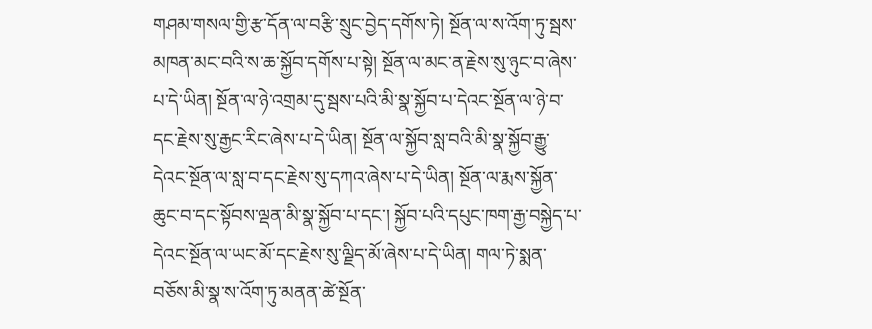གཤམ་གསལ་གྱི་རྩ་དོན་ལ་བརྩི་སྲུང་བྱེད་དགོས་ཏེ། སྔོན་ལ་ས་འོག་ཏུ་སྦས་མཁན་མང་བའི་ས་ཆ་སྐྱོབ་དགོས་པ་སྟེ། སྔོན་ལ་མང་ན་རྗེས་སུ་ཉུང་བ་ཞེས་པ་དེ་ཡིན། སྔོན་ལ་ཉེ་འགྲམ་དུ་སྦས་པའི་མི་སྣ་སྐྱོབ་པ་དེའང་སྔོན་ལ་ཉེ་བ་དང་རྗེས་སུ་རྒྱང་རིང་ཞེས་པ་དེ་ཡིན། སྔོན་ལ་སྐྱོབ་སླ་བའི་མི་སྣ་སྐྱོབ་རྒྱུ་དེའང་སྔོན་ལ་སླ་བ་དང་རྗེས་སུ་དཀའ་ཞེས་པ་དེ་ཡིན། སྔོན་ལ་རྨས་སྐྱོན་ཆུང་བ་དང་སྟོབས་ལྡན་མི་སྣ་སྐྱོབ་པ་དང་། སྐྱོབ་པའི་དཔུང་ཁག་རྒྱ་བསྐྱེད་པ་དེའང་སྔོན་ལ་ཡང་མོ་དང་རྗེས་སུ་ལྗིད་མོ་ཞེས་པ་དེ་ཡིན། གལ་ཏེ་སྨན་བཅོས་མི་སྣ་ས་འོག་ཏུ་མནན་ཚེ་སྔོན་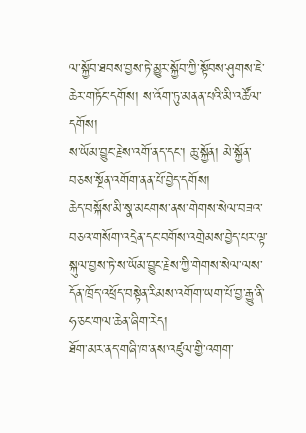ལ་སྐྱོབ་ཐབས་བྱས་ཏེ་མྱུར་སྐྱོབ་ཀྱི་སྟོབས་ཤུགས་ཇེ་ཆེར་གཏོང་དགོས། ས་འོག་ཏུ་མནན་པའི་མི་འཚོལ་དགོས།
ས་ཡོམ་བྱུང་རྗེས་འགོ་ནད་དང་། ཆུ་སྐྱོན། མེ་སྐྱོན་བཅས་སྔོན་འགོག་ནན་པོ་བྱེད་དགོས།
ཆེད་བསྐོས་མི་སྣ་མངགས་ནས་གེགས་སེལ་བཟའ་བཅའ་གསོག་འདྲེན་དང་བགོས་འགྲེམས་བྱེད་པར་ལྟ་སྐུལ་བྱས་ཏེ་ས་ཡོམ་བྱུང་རྗེས་ཀྱི་གེགས་སེལ་ལས་དོན་ཁྲོད་འཕྲོད་བསྟེན་རིམས་འགོག་ཡག་པོ་བྱ་རྒྱུ་ནི་ཧ་ཅང་གལ་ཆེན་ཞིག་རེད།
ཐོག་མར་ནད་གཞི་ཁ་ནས་འཛུལ་གྱི་འགག་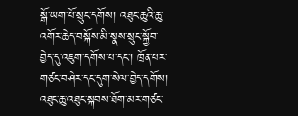སྒོ་ཡག་པོ་སྲུང་དགོས། འཐུང་ཆུའི་ཆུ་འགོར་ཆེད་བསྐོས་མི་སྣས་སྲུང་སྐྱོབ་བྱེད་དུ་འཇུག་དགོས་པ་དང་། ཁྲོན་པར་གཙང་བཤེར་དང་དུག་སེལ་བྱེད་དགོས། འཐུང་ཆུ་འཐུང་སྐབས་ཐོག་མར་གཙང་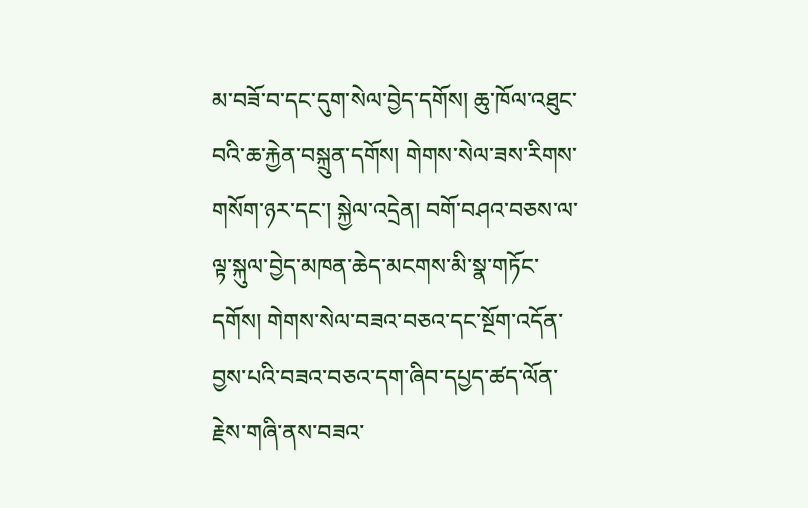མ་བཟོ་བ་དང་དུག་སེལ་བྱེད་དགོས། ཆུ་ཁོལ་འཐུང་བའི་ཆ་རྐྱེན་བསྐྲུན་དགོས། གེགས་སེལ་ཟས་རིགས་གསོག་ཉར་དང་། སྐྱེལ་འདྲེན། བགོ་བཤའ་བཅས་ལ་ལྟ་སྐུལ་བྱེད་མཁན་ཆེད་མངགས་མི་སྣ་གཏོང་དགོས། གེགས་སེལ་བཟའ་བཅའ་དང་སྔོག་འདོན་བྱས་པའི་བཟའ་བཅའ་དག་ཞིབ་དཔྱད་ཚད་ལོན་རྗེས་གཞི་ནས་བཟའ་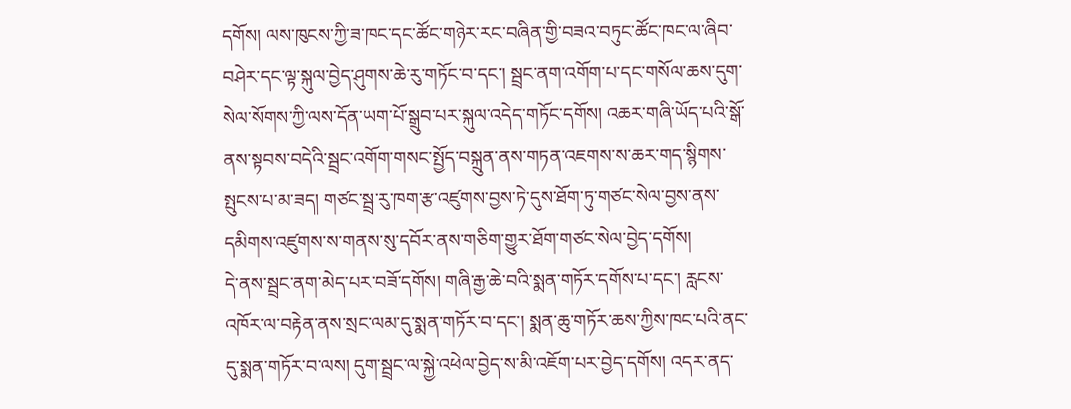དགོས། ལས་ཁུངས་ཀྱི་ཟ་ཁང་དང་ཚོང་གཉེར་རང་བཞིན་གྱི་བཟའ་བཏུང་ཚོང་ཁང་ལ་ཞིབ་བཤེར་དང་ལྟ་སྐུལ་བྱེད་ཤུགས་ཆེ་རུ་གཏོང་བ་དང་། སྦྲང་ནག་འགོག་པ་དང་གསོལ་ཆས་དུག་སེལ་སོགས་ཀྱི་ལས་དོན་ཡག་པོ་སྒྲུབ་པར་སྐུལ་འདེད་གཏོང་དགོས། འཆར་གཞི་ཡོད་པའི་སྒོ་ནས་སྟབས་བདེའི་སྦྲང་འགོག་གསང་སྤྱོད་བསྐྲུན་ནས་གཏན་འཇགས་ས་ཆར་གད་སྙིགས་སྤུངས་པ་མ་ཟད། གཙང་སྦྲ་རུ་ཁག་རྩ་འཛུགས་བྱས་ཏེ་དུས་ཐོག་ཏུ་གཙང་སེལ་བྱས་ནས་དམིགས་འཛུགས་ས་གནས་སུ་དབོར་ནས་གཅིག་གྱུར་ཐོག་གཙང་སེལ་བྱེད་དགོས།
དེ་ནས་སྦྲང་ནག་མེད་པར་བཟོ་དགོས། གཞི་རྒྱ་ཆེ་བའི་སྨན་གཏོར་དགོས་པ་དང་། རླངས་འཁོར་ལ་བརྟེན་ནས་སྲང་ལམ་དུ་སྨན་གཏོར་བ་དང་། སྨན་ཆུ་གཏོར་ཆས་ཀྱིས་ཁང་པའི་ནང་དུ་སྨན་གཏོར་བ་ལས། དུག་སྦྲང་ལ་སྐྱེ་འཕེལ་བྱེད་ས་མི་འཇོག་པར་བྱེད་དགོས། འདར་ནད་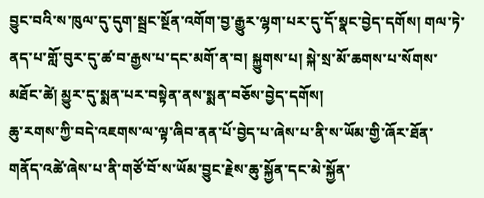བྱུང་བའི་ས་ཁུལ་དུ་དུག་སྦྲང་སྔོན་འགོག་བྱ་རྒྱུར་ལྷག་པར་དུ་དོ་སྣང་བྱེད་དགོས། གལ་ཏེ་ནད་པ་གློ་བུར་དུ་ཚ་བ་རྒྱས་པ་དང་མགོ་ན་བ། སྐྱུགས་པ། སྐེ་སྲ་མོ་ཆགས་པ་སོགས་མཐོང་ཚེ། མྱུར་དུ་སྨན་པར་བསྟེན་ནས་སྨན་བཅོས་བྱེད་དགོས།
ཆུ་རགས་ཀྱི་བདེ་འཇགས་ལ་ལྟ་ཞིབ་ནན་པོ་བྱེད་པ་ཞེས་པ་ནི་ས་ཡོམ་གྱི་ཞོར་ཐོན་གནོད་འཚེ་ཞེས་པ་ནི་གཙོ་བོ་ས་ཡོམ་བྱུང་རྗེས་ཆུ་སྐྱོན་དང་མེ་སྐྱོན་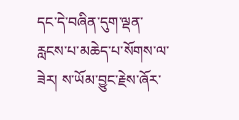དང་དེ་བཞིན་དུག་ལྡན་རླངས་པ་མཆེད་པ་སོགས་ལ་ཟེར། ས་ཡོམ་བྱུང་རྗེས་ཞོར་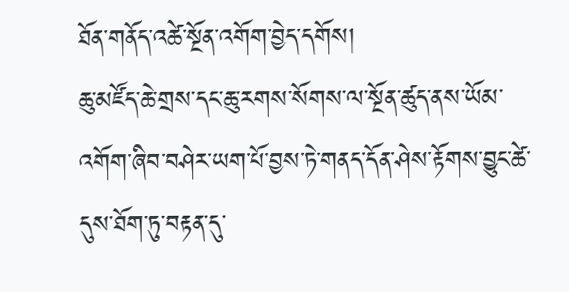ཐོན་གནོད་འཚེ་སྔོན་འགོག་བྱེད་དགོས།
ཆུ་མཛོད་ཆེ་གྲས་དང་ཆུ་རགས་སོགས་ལ་སྔོན་ཚུད་ནས་ཡོམ་འགོག་ཞིབ་བཤེར་ཡག་པོ་བྱས་ཏེ་གནད་དོན་ཤེས་རྟོགས་བྱུང་ཚེ་དུས་ཐོག་ཏུ་བརྟན་དུ་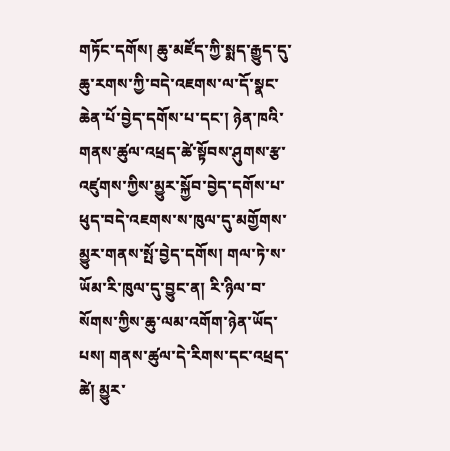གཏོང་དགོས། ཆུ་མཛོད་ཀྱི་སྨད་རྒྱུད་དུ་ཆུ་རགས་ཀྱི་བདེ་འཇགས་ལ་དོ་སྣང་ཆེན་པོ་བྱེད་དགོས་པ་དང་། ཉེན་ཁའི་གནས་ཚུལ་འཕྲད་ཚེ་སྟོབས་ཤུགས་རྩ་འཛུགས་ཀྱིས་མྱུར་སྐྱོབ་བྱེད་དགོས་པ་ཕུད་བདེ་འཇགས་ས་ཁུལ་དུ་མགྱོགས་མྱུར་གནས་སྤོ་བྱེད་དགོས། གལ་ཏེ་ས་ཡོམ་རི་ཁུལ་དུ་བྱུང་ན། རི་ཉིལ་བ་སོགས་ཀྱིས་ཆུ་ལམ་འགོག་ཉེན་ཡོད་པས། གནས་ཚུལ་དེ་རིགས་དང་འཕྲད་ཚེ། མྱུར་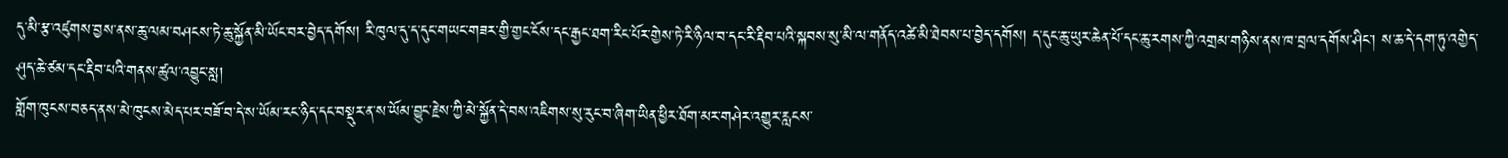དུ་མི་རྩ་འཛུགས་བྱས་ནས་ཆུ་ལམ་བཤངས་ཏེ་ཆུ་སྐྱོན་མི་ཡོང་བར་བྱེད་དགོས། རི་ཁུལ་དུ་ད་དུང་གཡང་གཟར་གྱི་གྱང་ངོས་དང་རྒྱང་ཐག་རིང་པོར་གྱེས་ཏེ་རི་ཉིལ་བ་དང་རི་རྡིབ་པའི་སྐབས་སུ་མི་ལ་གནོད་འཚེ་མི་ཐེབས་པ་བྱེད་དགོས། ད་དུང་ཆུ་ཡུར་ཆེན་པོ་དང་ཆུ་རགས་ཀྱི་འགྲམ་གཉིས་ནས་ཁ་བྲལ་དགོས་ཤིང་། ས་ཆ་དེ་དག་ཏུ་འགྱེད་ཤུད་ཆེ་ཙམ་དང་རྡིབ་པའི་གནས་ཚུལ་འབྱུང་སླ།
གློག་ཁུངས་བཅད་ནས་མེ་ཁུངས་མེད་པར་བཟོ་བ་དེ་ས་ཡོམ་རང་ཉིད་དང་བསྡུར་ན་ས་ཡོམ་བྱུང་རྗེས་ཀྱི་མེ་སྐྱོན་དེ་བས་འཇིགས་སུ་རུང་བ་ཞིག་ཡིན་ཕྱིར་ཐོག་མར་གཤེར་འགྱུར་རླངས་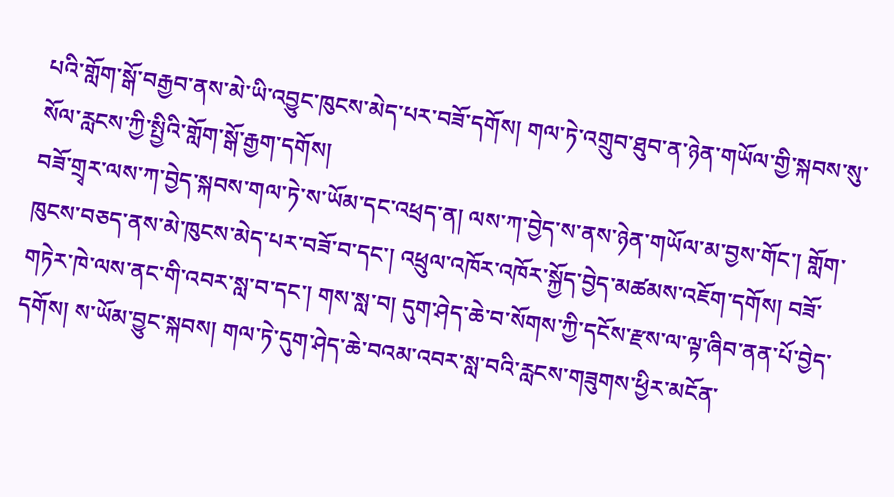པའི་གློག་སྒོ་བརྒྱབ་ནས་མེ་ཡི་འབྱུང་ཁུངས་མེད་པར་བཟོ་དགོས། གལ་ཏེ་འགྲུབ་ཐུབ་ན་ཉེན་གཡོལ་གྱི་སྐབས་སུ་སོལ་རླངས་ཀྱི་སྤྱིའི་གློག་སྒོ་རྒྱག་དགོས།
བཟོ་གྲྭར་ལས་ཀ་བྱེད་སྐབས་གལ་ཏེ་ས་ཡོམ་དང་འཕྲད་ན། ལས་ཀ་བྱེད་ས་ནས་ཉེན་གཡོལ་མ་བྱས་གོང་། གློག་ཁུངས་བཅད་ནས་མེ་ཁུངས་མེད་པར་བཟོ་བ་དང་། འཕྲུལ་འཁོར་འཁོར་སྐྱོད་བྱེད་མཚམས་འཇོག་དགོས། བཟོ་གཏེར་ཁེ་ལས་ནང་གི་འབར་སླ་བ་དང་། གས་སླ་བ། དུག་ཤེད་ཆེ་བ་སོགས་ཀྱི་དངོས་རྫས་ལ་ལྟ་ཞིབ་ནན་པོ་བྱེད་དགོས། ས་ཡོམ་བྱུང་སྐབས། གལ་ཏེ་དུག་ཤེད་ཆེ་བའམ་འབར་སླ་བའི་རླངས་གཟུགས་ཕྱིར་མངོན་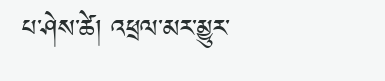པ་ཤེས་ཚེ། འཕྲལ་མར་མྱུར་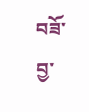བཟོ་བྱ་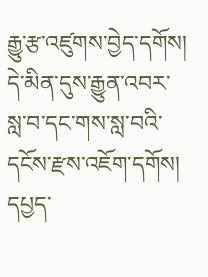རྒྱུ་རྩ་འཛུགས་བྱེད་དགོས། དེ་མིན་དུས་རྒྱུན་འབར་སླ་བ་དང་གས་སླ་བའི་དངོས་རྫས་འཇོག་དགོས།
དཔྱད་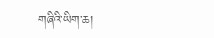གཞིའི་ཡིག་ཆ།